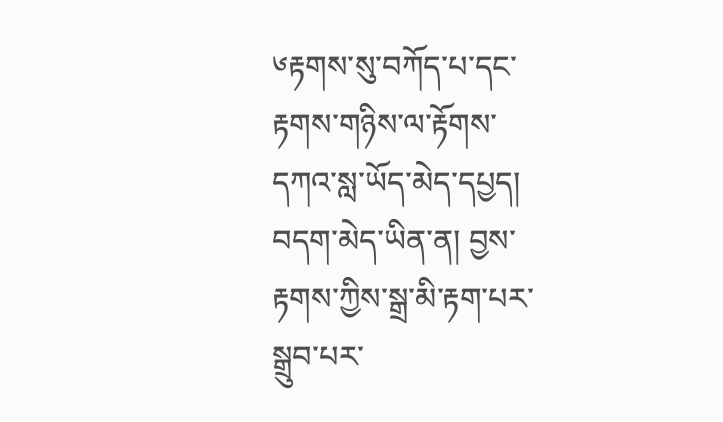༦རྟགས་སུ་བཀོད་པ་དང་རྟགས་གཉིས་ལ་རྟོགས་དཀའ་སླ་ཡོད་མེད་དཔྱད། བདག་མེད་ཡིན་ན། བྱས་རྟགས་ཀྱིས་སྒྲ་མི་རྟག་པར་སྒྲུབ་པར་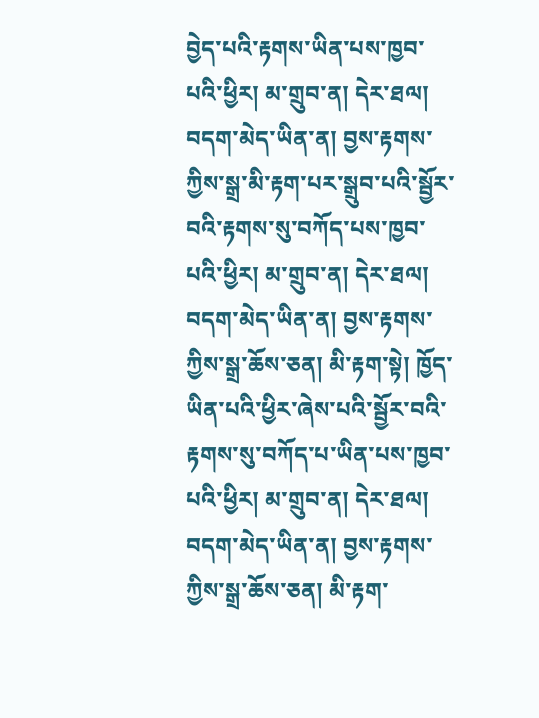བྱེད་པའི་རྟགས་ཡིན་པས་ཁྱབ་པའི་ཕྱིར། མ་གྲུབ་ན། དེར་ཐལ། བདག་མེད་ཡིན་ན། བྱས་རྟགས་ཀྱིས་སྒྲ་མི་རྟག་པར་སྒྲུབ་པའི་སྦྱོར་བའི་རྟགས་སུ་བཀོད་པས་ཁྱབ་པའི་ཕྱིར། མ་གྲུབ་ན། དེར་ཐལ། བདག་མེད་ཡིན་ན། བྱས་རྟགས་ཀྱིས་སྒྲ་ཆོས་ཅན། མི་རྟག་སྟེ། ཁྱོད་ཡིན་པའི་ཕྱིར་ཞེས་པའི་སྦྱོར་བའི་རྟགས་སུ་བཀོད་པ་ཡིན་པས་ཁྱབ་པའི་ཕྱིར། མ་གྲུབ་ན། དེར་ཐལ། བདག་མེད་ཡིན་ན། བྱས་རྟགས་ཀྱིས་སྒྲ་ཆོས་ཅན། མི་རྟག་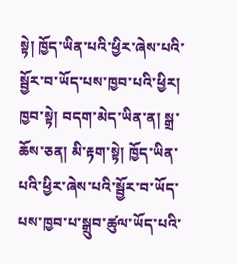སྟེ། ཁྱོད་ཡིན་པའི་ཕྱིར་ཞེས་པའི་སྦྱོར་བ་ཡོད་པས་ཁྱབ་པའི་ཕྱིར། ཁྱབ་སྟེ། བདག་མེད་ཡིན་ན། སྒྲ་ཆོས་ཅན། མི་རྟག་སྟེ། ཁྱོད་ཡིན་པའི་ཕྱིར་ཞེས་པའི་སྦྱོར་བ་ཡོད་པས་ཁྱབ་པ་སྒྲུབ་ཚུལ་ཡོད་པའི་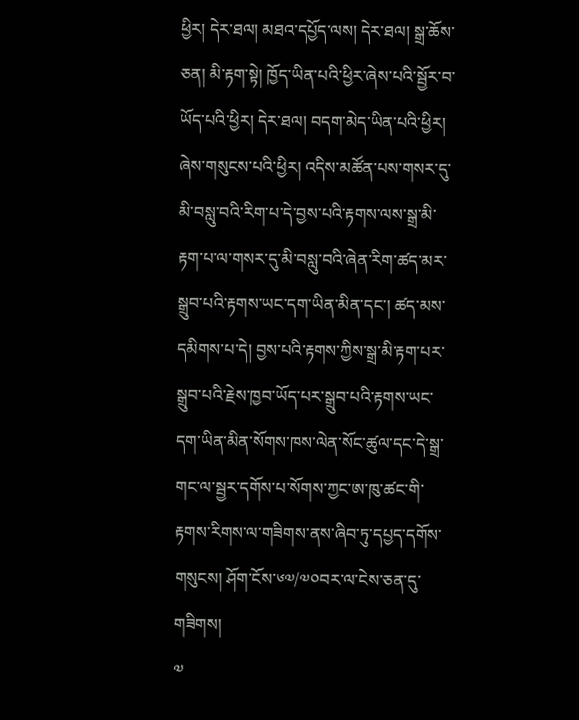ཕྱིར། དེར་ཐལ། མཐའ་དཔྱོད་ལས། དེར་ཐལ། སྒྲ་ཆོས་ཅན། མི་རྟག་སྟེ། ཁྱོད་ཡིན་པའི་ཕྱིར་ཞེས་པའི་སྦྱོར་བ་ཡོད་པའི་ཕྱིར། དེར་ཐལ། བདག་མེད་ཡིན་པའི་ཕྱིར། ཞེས་གསུངས་པའི་ཕྱིར། འདིས་མཚོན་པས་གསར་དུ་མི་བསླུ་བའི་རིག་པ་དེ་བྱས་པའི་རྟགས་ལས་སྒྲ་མི་རྟག་པ་ལ་གསར་དུ་མི་བསླུ་བའི་ཞེན་རིག་ཚད་མར་སྒྲུབ་པའི་རྟགས་ཡང་དག་ཡིན་མིན་དང་། ཚད་མས་དམིགས་པ་དེ། བྱས་པའི་རྟགས་ཀྱིས་སྒྲ་མི་རྟག་པར་སྒྲུབ་པའི་རྗེས་ཁྱབ་ཡོད་པར་སྒྲུབ་པའི་རྟགས་ཡང་དག་ཡིན་མིན་སོགས་ཁས་ལེན་སོང་ཚུལ་དང་དེ་སྒྲ་གང་ལ་སྦྱར་དགོས་པ་སོགས་ཀྱང་ཨ་ཁུ་ཚང་གི་རྟགས་རིགས་ལ་གཟིགས་ནས་ཞིབ་ཏུ་དཔྱད་དགོས་གསུངས། ཤོག་ངོས་༦༧/༧༠བར་ལ་ངེས་ཅན་དུ་གཟིགས།
༧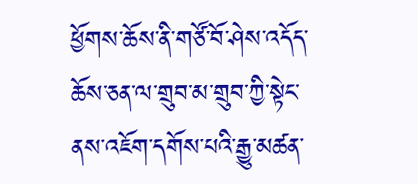ཕྱོགས་ཆོས་ནི་གཙོ་བོ་ཤེས་འདོད་ཆོས་ཅན་ལ་གྲུབ་མ་གྲུབ་ཀྱི་སྟེང་ནས་འཇོག་དགོས་པའི་རྒྱུ་མཚན་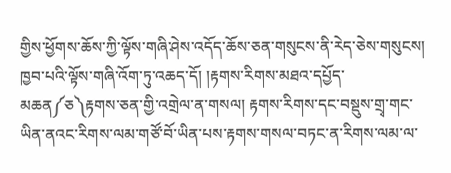གྱིས་ཕྱོགས་ཆོས་ཀྱི་ལྟོས་གཞི་ཤེས་འདོད་ཆོས་ཅན་གསུངས་ནི་རེད་ཅེས་གསུངས། ཁྱབ་པའི་ལྟོས་གཞི་འོག་ཏུ་འཆད་དོ། །རྟགས་རིགས་མཐའ་དཔྱོད་མཆན༼ཅ༽རྟགས་ཅན་གྱི་འགྲེལ་ན་གསལ། རྟགས་རིགས་དང་བསྡུས་གྲྭ་གང་ཡིན་ནའང་རིགས་ལམ་གཙོ་བོ་ཡིན་པས་རྟགས་གསལ་བཏང་ན་རིགས་ལམ་ལ་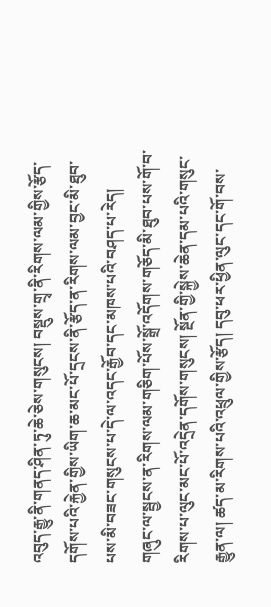འབུད་རྒྱུ་ནི་གནད་ཤིན་ཏུ་ཆེ་ཅེས་གསུངས། བསྡུས་གྲྭ་ནི་རིགས་ལམ་གྱིས་རྩོད་དགོས་པའི་རྐྱེན་གྱིས་ཡིག་ཆ་མང་པོ་དྲངས་ནི་རྩོད་ན་རིགས་ལམ་བྱང་མི་ཐུབ་པས་མི་བཟང་གསུངས་པ་དེ་ལ་འདང་རྒྱོབ་དང་མཁས་པའི་བཤད་པ་རེད། གཞུང་ལ་སྦྱངས་ན་རིགས་ལམ་གཅིག་པོས་སྒྲོ་འདོགས་གཅོད་མི་ཐུབ་པས་གོ་བ་རིགས་པ་ལུང་མང་པོ་འདྲེན་དགོས་གསུངས། སྔོན་གྱི་སྐྱེས་ཆེན་དམ་པའི་གསུང་རྒྱུན་ལ། ཚད་མ་རིགས་པའི་འཕྲུལ་གྱིས་རྩོད། དབུ་ཕར་ཕྱིན་ལུང་དང་གོ་བས་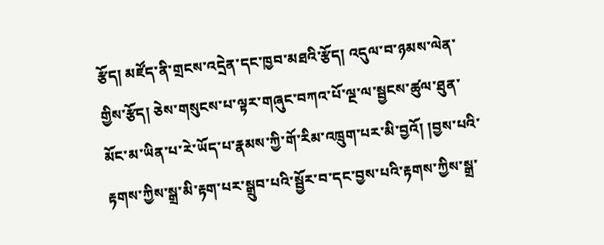རྩོད། མཛོད་ནི་གྲངས་འདྲེན་དང་ཁྱབ་མཐའི་རྩོད། འདུལ་བ་ཉམས་ལེན་གྱིས་རྩོད། ཅེས་གསུངས་པ་ལྟར་གཞུང་བཀའ་པོ་ལྔ་ལ་སྦྱངས་ཚུལ་ཐུན་མོང་མ་ཡིན་པ་རེ་ཡོད་པ་རྣམས་ཀྱི་གོ་རིམ་འཁྲུག་པར་མི་བྱའོ། །བྱས་པའི་རྟགས་ཀྱིས་སྒྲ་མི་རྟག་པར་སྒྲུབ་པའི་སྦྱོར་བ་དང་བྱས་པའི་རྟགས་ཀྱིས་སྒྲ་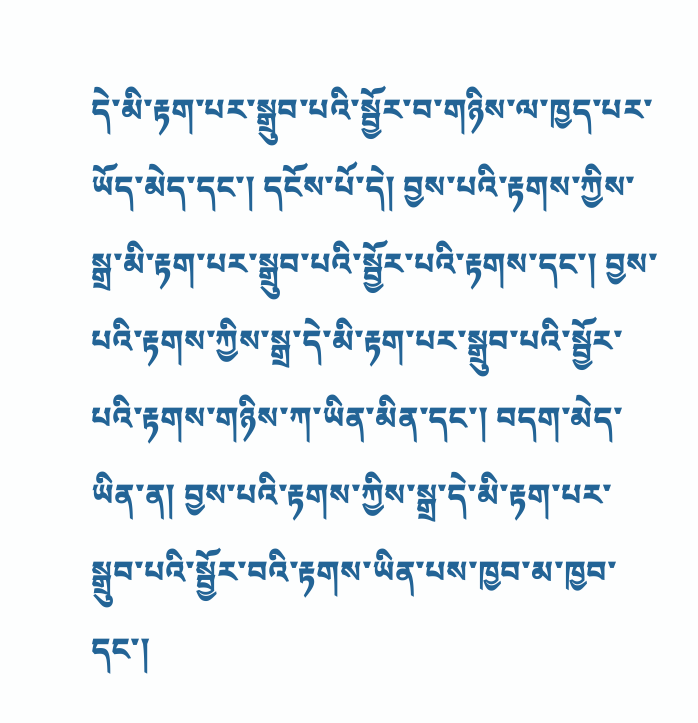དེ་མི་རྟག་པར་སྒྲུབ་པའི་སྦྱོར་བ་གཉིས་ལ་ཁྱད་པར་ཡོད་མེད་དང་། དངོས་པོ་དེ། བྱས་པའི་རྟགས་ཀྱིས་སྒྲ་མི་རྟག་པར་སྒྲུབ་པའི་སྦྱོར་པའི་རྟགས་དང་། བྱས་པའི་རྟགས་ཀྱིས་སྒྲ་དེ་མི་རྟག་པར་སྒྲུབ་པའི་སྦྱོར་པའི་རྟགས་གཉིས་ཀ་ཡིན་མིན་དང་། བདག་མེད་ཡིན་ན། བྱས་པའི་རྟགས་ཀྱིས་སྒྲ་དེ་མི་རྟག་པར་སྒྲུབ་པའི་སྦྱོར་བའི་རྟགས་ཡིན་པས་ཁྱབ་མ་ཁྱབ་དང་།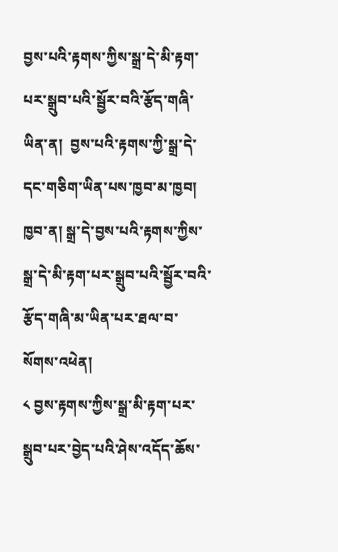བྱས་པའི་རྟགས་ཀྱིས་སྒྲ་དེ་མི་རྟག་པར་སྒྲུབ་པའི་སྦྱོར་བའི་རྩོད་གཞི་ཡིན་ན།  བྱས་པའི་རྟགས་ཀྱི་སྒྲ་དེ་དང་གཅིག་ཡིན་པས་ཁྱབ་མ་ཁྱབ། ཁྱབ་ན། སྒྲ་དེ་བྱས་པའི་རྟགས་ཀྱིས་སྒྲ་དེ་མི་རྟག་པར་སྒྲུབ་པའི་སྦྱོར་བའི་རྩོད་གཞི་མ་ཡིན་པར་ཐལ་བ་སོགས་འཕེན།
༨ བྱས་རྟགས་ཀྱིས་སྒྲ་མི་རྟག་པར་སྒྲུབ་པར་བྱེད་པའི་ཤེས་འདོད་ཆོས་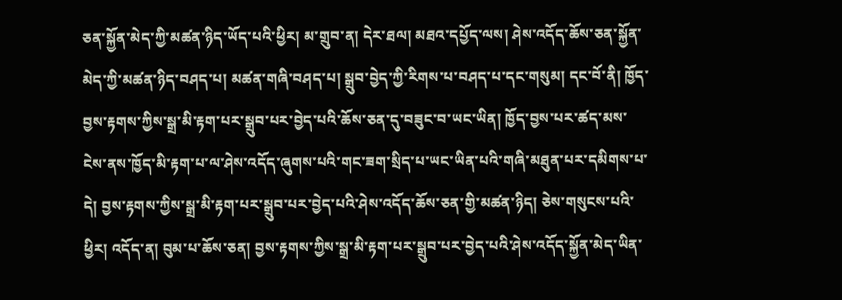ཅན་སྐྱོན་མེད་ཀྱི་མཚན་ཉིད་ཡོད་པའི་ཕྱིར། མ་གྲུབ་ན། དེར་ཐལ། མཐའ་དཔྱོད་ལས། ཤེས་འདོད་ཆོས་ཅན་སྐྱོན་མེད་ཀྱི་མཚན་ཉིད་བཤད་པ། མཚན་གཞི་བཤད་པ། སྒྲུབ་བྱེད་ཀྱི་རིགས་པ་བཤད་པ་དང་གསུམ། དང་བོ་ནི། ཁྱོད་བྱས་རྟགས་ཀྱིས་སྒྲ་མི་རྟག་པར་སྒྲུབ་པར་བྱེད་པའི་ཆོས་ཅན་དུ་བཟུང་བ་ཡང་ཡིན། ཁྱོད་བྱས་པར་ཚད་མས་ངེས་ནས་ཁྱོད་མི་རྟག་པ་ལ་ཤེས་འདོད་ཞུགས་པའི་གང་ཟག་སྲིད་པ་ཡང་ཡིན་པའི་གཞི་མཐུན་པར་དམིགས་པ་དེ། བྱས་རྟགས་ཀྱིས་སྒྲ་མི་རྟག་པར་སྒྲུབ་པར་བྱེད་པའི་ཤེས་འདོད་ཆོས་ཅན་གྱི་མཚན་ཉིད། ཅེས་གསུངས་པའི་ཕྱིར། འདོད་ན། བུམ་པ་ཆོས་ཅན། བྱས་རྟགས་ཀྱིས་སྒྲ་མི་རྟག་པར་སྒྲུབ་པར་བྱེད་པའི་ཤེས་འདོད་སྐྱོན་མེད་ཡིན་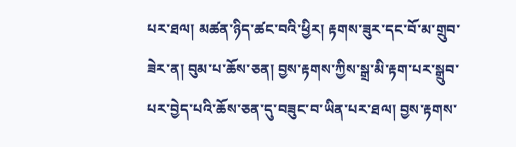པར་ཐལ། མཚན་ཉིད་ཚང་བའི་ཕྱིར། རྟགས་ཟུར་དང་བོ་མ་གྲུབ་ཟེར་ན། བུམ་པ་ཆོས་ཅན། བྱས་རྟགས་ཀྱིས་སྒྲ་མི་རྟག་པར་སྒྲུབ་པར་བྱེད་པའི་ཆོས་ཅན་དུ་བཟུང་བ་ཡིན་པར་ཐལ། བྱས་རྟགས་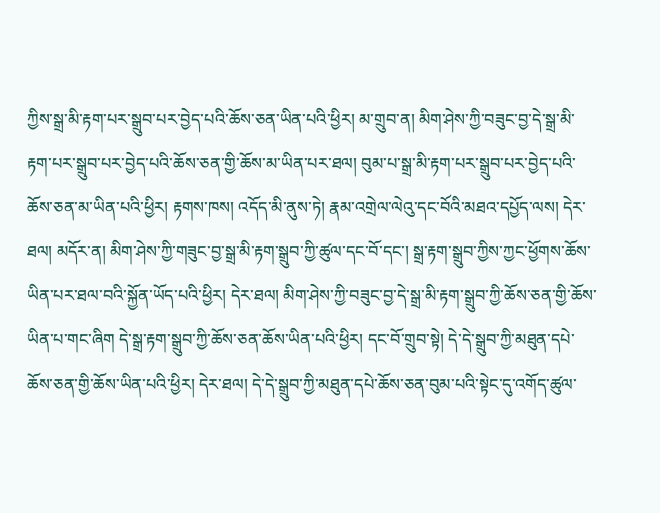ཀྱིས་སྒྲ་མི་རྟག་པར་སྒྲུབ་པར་བྱེད་པའི་ཆོས་ཅན་ཡིན་པའི་ཕྱིར། མ་གྲུབ་ན། མིག་ཤེས་ཀྱི་བཟུང་བྱ་དེ་སྒྲ་མི་རྟག་པར་སྒྲུབ་པར་བྱེད་པའི་ཆོས་ཅན་གྱི་ཆོས་མ་ཡིན་པར་ཐལ། བུམ་པ་སྒྲ་མི་རྟག་པར་སྒྲུབ་པར་བྱེད་པའི་ཆོས་ཅན་མ་ཡིན་པའི་ཕྱིར། རྟགས་ཁས། འདོད་མི་ནུས་ཏེ། རྣམ་འགྲེལ་ལེའུ་དང་བོའི་མཐའ་དཔྱོད་ལས། དེར་ཐལ། མདོར་ན། མིག་ཤེས་ཀྱི་གཟུང་བྱ་སྒྲ་མི་རྟག་སྒྲུབ་ཀྱི་ཚུལ་དང་བོ་དང་། སྒྲ་རྟག་སྒྲུབ་ཀྱིས་ཀྱང་ཕྱོགས་ཆོས་ཡིན་པར་ཐལ་བའི་སྐྱོན་ཡོད་པའི་ཕྱིར། དེར་ཐལ། མིག་ཤེས་ཀྱི་བཟུང་བྱ་དེ་སྒྲ་མི་རྟག་སྒྲུབ་ཀྱི་ཆོས་ཅན་གྱི་ཆོས་ཡིན་པ་གང་ཞིག དེ་སྒྲ་རྟག་སྒྲུབ་ཀྱི་ཆོས་ཅན་ཆོས་ཡིན་པའི་ཕྱིར། དང་བོ་གྲུབ་སྟེ། དེ་དེ་སྒྲུབ་ཀྱི་མཐུན་དཔེ་ཆོས་ཅན་གྱི་ཆོས་ཡིན་པའི་ཕྱིར། དེར་ཐལ། དེ་དེ་སྒྲུབ་ཀྱི་མཐུན་དཔེ་ཆོས་ཅན་བུམ་པའི་སྟེང་དུ་འགོད་ཚུལ་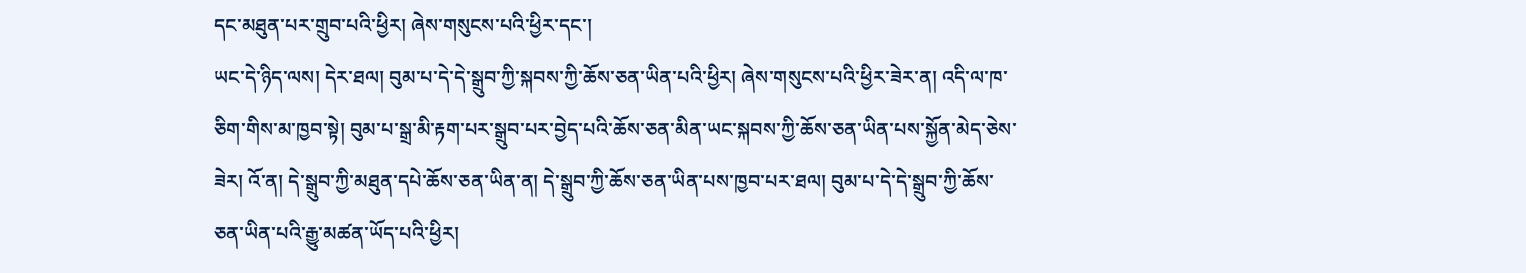དང་མཐུན་པར་གྲུབ་པའི་ཕྱིར། ཞེས་གསུངས་པའི་ཕྱིར་དང་།
ཡང་དེ་ཉིད་ལས། དེར་ཐལ། བུམ་པ་དེ་དེ་སྒྲུབ་ཀྱི་སྐབས་ཀྱི་ཆོས་ཅན་ཡིན་པའི་ཕྱིར། ཞེས་གསུངས་པའི་ཕྱིར་ཟེར་ན། འདི་ལ་ཁ་ཅིག་གིས་མ་ཁྱབ་སྟེ། བུམ་པ་སྒྲ་མི་རྟག་པར་སྒྲུབ་པར་བྱེད་པའི་ཆོས་ཅན་མིན་ཡང་སྐབས་ཀྱི་ཆོས་ཅན་ཡིན་པས་སྐྱོན་མེད་ཅེས་ཟེར། འོ་ན། དེ་སྒྲུབ་ཀྱི་མཐུན་དཔེ་ཆོས་ཅན་ཡིན་ན། དེ་སྒྲུབ་ཀྱི་ཆོས་ཅན་ཡིན་པས་ཁྱབ་པར་ཐལ། བུམ་པ་དེ་དེ་སྒྲུབ་ཀྱི་ཆོས་ཅན་ཡིན་པའི་རྒྱུ་མཚན་ཡོད་པའི་ཕྱིར།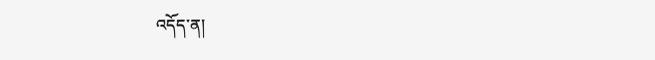འདོད་ན།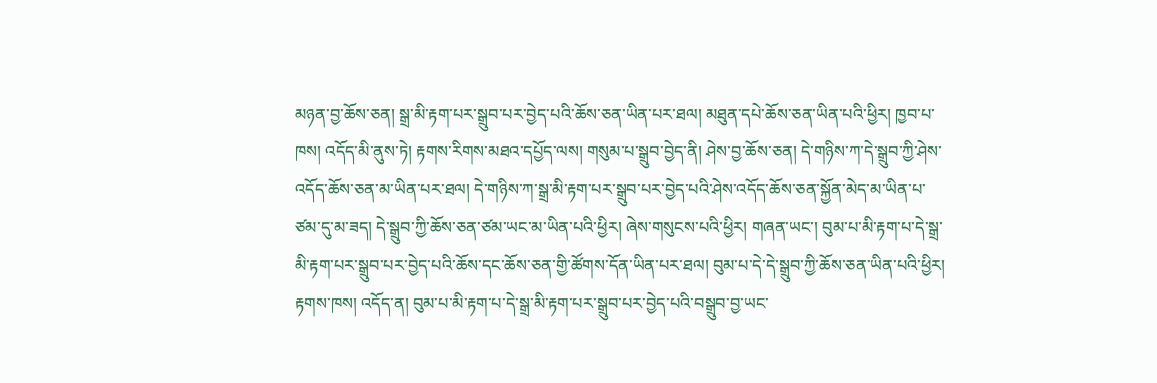མཉན་བྱ་ཆོས་ཅན། སྒྲ་མི་རྟག་པར་སྒྲུབ་པར་བྱེད་པའི་ཆོས་ཅན་ཡིན་པར་ཐལ། མཐུན་དཔེ་ཆོས་ཅན་ཡིན་པའི་ཕྱིར། ཁྱབ་པ་ཁས། འདོད་མི་ནུས་ཏེ། རྟགས་རིགས་མཐའ་དཔྱོད་ལས། གསུམ་པ་སྒྲུབ་བྱེད་ནི། ཤེས་བྱ་ཆོས་ཅན། དེ་གཉིས་ཀ་དེ་སྒྲུབ་ཀྱི་ཤེས་འདོད་ཆོས་ཅན་མ་ཡིན་པར་ཐལ། དེ་གཉིས་ཀ་སྒྲ་མི་རྟག་པར་སྒྲུབ་པར་བྱེད་པའི་ཤེས་འདོད་ཆོས་ཅན་སྐྱོན་མེད་མ་ཡིན་པ་ཙམ་དུ་མ་ཟད། དེ་སྒྲུབ་ཀྱི་ཆོས་ཅན་ཙམ་ཡང་མ་ཡིན་པའི་ཕྱིར། ཞེས་གསུངས་པའི་ཕྱིར། གཞན་ཡང་། བུམ་པ་མི་རྟག་པ་དེ་སྒྲ་མི་རྟག་པར་སྒྲུབ་པར་བྱེད་པའི་ཆོས་དང་ཆོས་ཅན་གྱི་ཚོགས་དོན་ཡིན་པར་ཐལ། བུམ་པ་དེ་དེ་སྒྲུབ་ཀྱི་ཆོས་ཅན་ཡིན་པའི་ཕྱིར། རྟགས་ཁས། འདོད་ན། བུམ་པ་མི་རྟག་པ་དེ་སྒྲ་མི་རྟག་པར་སྒྲུབ་པར་བྱེད་པའི་བསྒྲུབ་བྱ་ཡང་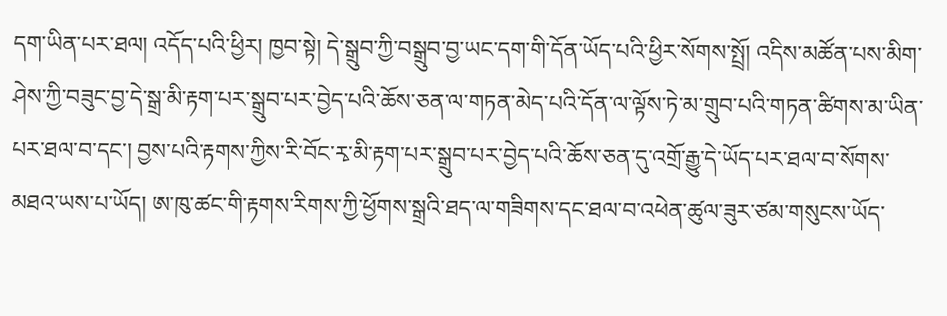དག་ཡིན་པར་ཐལ། འདོད་པའི་ཕྱིར། ཁྱབ་སྟེ། དེ་སྒྲུབ་ཀྱི་བསྒྲུབ་བྱ་ཡང་དག་གི་དོན་ཡོད་པའི་ཕྱིར་སོགས་སྤྲོ། འདིས་མཚོན་པས་མིག་ཤེས་ཀྱི་བཟུང་བྱ་དེ་སྒྲ་མི་རྟག་པར་སྒྲུབ་པར་བྱེད་པའི་ཆོས་ཅན་ལ་གཏན་མེད་པའི་དོན་ལ་ལྟོས་ཏེ་མ་གྲུབ་པའི་གཏན་ཚིགས་མ་ཡིན་པར་ཐལ་བ་དང་། བྱས་པའི་རྟགས་ཀྱིས་རི་བོང་རྭ་མི་རྟག་པར་སྒྲུབ་པར་བྱེད་པའི་ཆོས་ཅན་དུ་འགྲོ་རྒྱུ་དེ་ཡོད་པར་ཐལ་བ་སོགས་མཐའ་ཡས་པ་ཡོད། ཨ་ཁུ་ཚང་གི་རྟགས་རིགས་ཀྱི་ཕྱོགས་སྒྲའི་ཐད་ལ་གཟིགས་དང་ཐལ་བ་འཕེན་ཚུལ་ཟུར་ཙམ་གསུངས་ཡོད་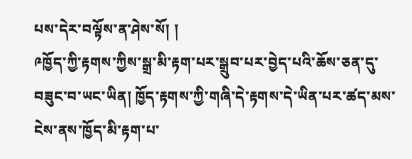པས་དེར་བལྟོས་ན་ཤེས་སོ། །
༩ཁྱོད་ཀྱི་རྟགས་ཀྱིས་སྒྲ་མི་རྟག་པར་སྒྲུབ་པར་བྱེད་པའི་ཆོས་ཅན་དུ་བཟུང་བ་ཡང་ཡིན། ཁྱོད་རྟགས་ཀྱི་གཞི་དེ་རྟགས་དེ་ཡིན་པར་ཚད་མས་ངེས་ནས་ཁྱོད་མི་རྟག་པ་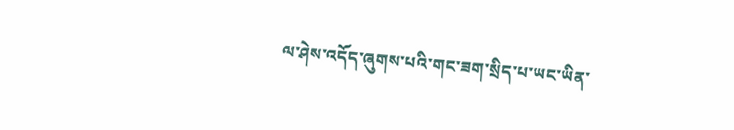ལ་ཤེས་འདོད་ཞུགས་པའི་གང་ཟག་སྲིད་པ་ཡང་ཡིན་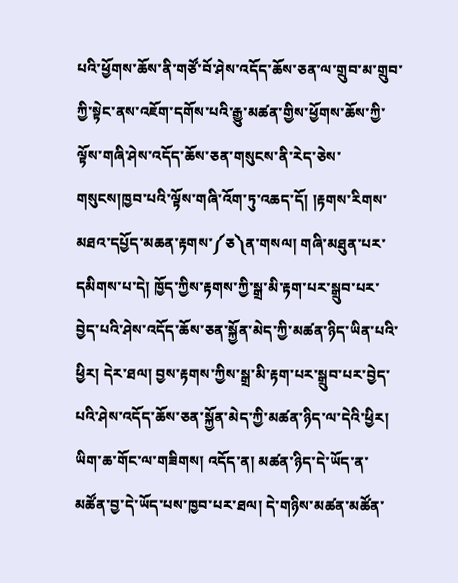པའི་ཕྱོགས་ཆོས་ནི་གཙོ་བོ་ཤེས་འདོད་ཆོས་ཅན་ལ་གྲུབ་མ་གྲུབ་ཀྱི་སྟེང་ནས་འཇོག་དགོས་པའི་རྒྱུ་མཚན་གྱིས་ཕྱོགས་ཆོས་ཀྱི་ལྟོས་གཞི་ཤེས་འདོད་ཆོས་ཅན་གསུངས་ནི་རེད་ཅེས་གསུངས།ཁྱབ་པའི་ལྟོས་གཞི་འོག་ཏུ་འཆད་དོ། །རྟགས་རིགས་མཐའ་དཔྱོད་མཆན་རྟགས་༼ཅ༽ན་གསལ། གཞི་མཐུན་པར་དམིགས་པ་དེ། ཁྱོད་ཀྱིས་རྟགས་ཀྱི་སྒྲ་མི་རྟག་པར་སྒྲུབ་པར་བྱེད་པའི་ཤེས་འདོད་ཆོས་ཅན་སྐྱོན་མེད་ཀྱི་མཚན་ཉིད་ཡིན་པའི་ཕྱིར། དེར་ཐལ། བྱས་རྟགས་ཀྱིས་སྒྲ་མི་རྟག་པར་སྒྲུབ་པར་བྱེད་པའི་ཤེས་འདོད་ཆོས་ཅན་སྐྱོན་མེད་ཀྱི་མཚན་ཉིད་ལ་དེའི་ཕྱིར། ཡིག་ཆ་གོང་ལ་གཟིགས། འདོད་ན། མཚན་ཉིད་དེ་ཡོད་ན་མཚོན་བྱ་དེ་ཡོད་པས་ཁྱབ་པར་ཐལ། དེ་གཉིས་མཚན་མཚོན་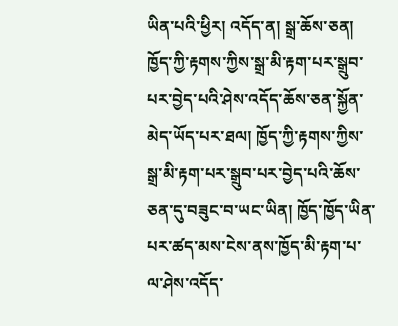ཡིན་པའི་ཕྱིར། འདོད་ན། སྒྲ་ཆོས་ཅན། ཁྱོད་ཀྱི་རྟགས་ཀྱིས་སྒྲ་མི་རྟག་པར་སྒྲུབ་པར་བྱེད་པའི་ཤེས་འདོད་ཆོས་ཅན་སྐྱོན་མེད་ཡོད་པར་ཐལ། ཁྱོད་ཀྱི་རྟགས་ཀྱིས་སྒྲ་མི་རྟག་པར་སྒྲུབ་པར་བྱེད་པའི་ཆོས་ཅན་དུ་བཟུང་བ་ཡང་ཡིན། ཁྱོད་ཁྱོད་ཡིན་པར་ཚད་མས་ངེས་ནས་ཁྱོད་མི་རྟག་པ་ལ་ཤེས་འདོད་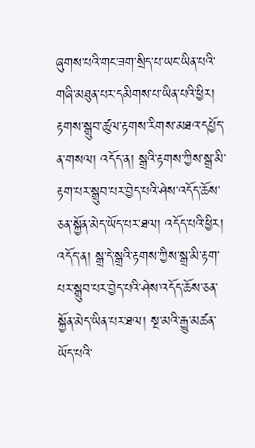ཞུགས་པའི་གང་ཟག་སྲིད་པ་ཡང་ཡིན་པའི་གཞི་མཐུན་པར་དམིགས་པ་ཡིན་པའི་ཕྱིར། རྟགས་སྒྲུབ་ཚུལ་རྟགས་རིགས་མཐའ་དཔྱོད་ན་གསལ། འདོད་ན། སྒྲའི་རྟགས་ཀྱིས་སྒྲ་མི་རྟག་པར་སྒྲུབ་པར་བྱེད་པའི་ཤེས་འདོད་ཆོས་ཅན་སྐྱོན་མེད་ཡོད་པར་ཐལ། འདོད་པའི་ཕྱིར། འདོད་ན། སྒྲ་དེ་སྒྲའི་རྟགས་ཀྱིས་སྒྲ་མི་རྟག་པར་སྒྲུབ་པར་བྱེད་པའི་ཤེས་འདོད་ཆོས་ཅན་སྐྱོན་མེད་ཡིན་པར་ཐལ། སྔ་མའི་རྒྱུ་མཚན་ཡོད་པའི་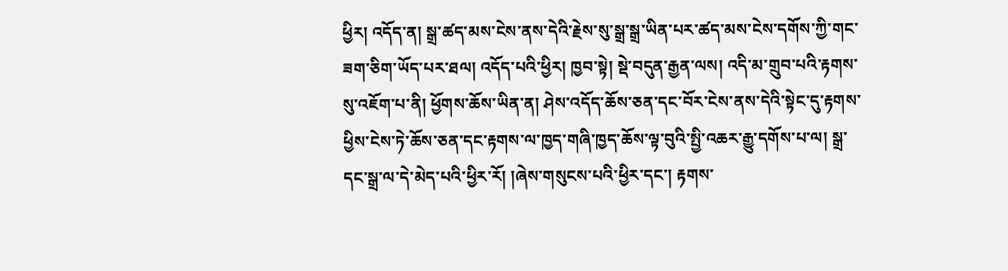ཕྱིར། འདོད་ན། སྒྲ་ཚད་མས་ངེས་ནས་དེའི་རྗེས་སུ་སྒྲ་སྒྲ་ཡིན་པར་ཚད་མས་ངེས་དགོས་ཀྱི་གང་ཟག་ཅིག་ཡོད་པར་ཐལ། འདོད་པའི་ཕྱིར། ཁྱབ་སྟེ། སྡེ་བདུན་རྒྱན་ལས། འདི་མ་གྲུབ་པའི་རྟགས་སུ་འཇོག་པ་ནི། ཕྱོགས་ཆོས་ཡིན་ན། ཤེས་འདོད་ཆོས་ཅན་དང་བོར་ངེས་ནས་དེའི་སྟེང་དུ་རྟགས་ཕྱིས་ངེས་ཏེ་ཆོས་ཅན་དང་རྟགས་ལ་ཁྱད་གཞི་ཁྱད་ཆོས་ལྟ་བུའི་སྤྱི་འཆར་རྒྱུ་དགོས་པ་ལ། སྒྲ་དང་སྒྲ་ལ་དེ་མེད་པའི་ཕྱིར་རོ། །ཞེས་གསུངས་པའི་ཕྱིར་དང་། རྟགས་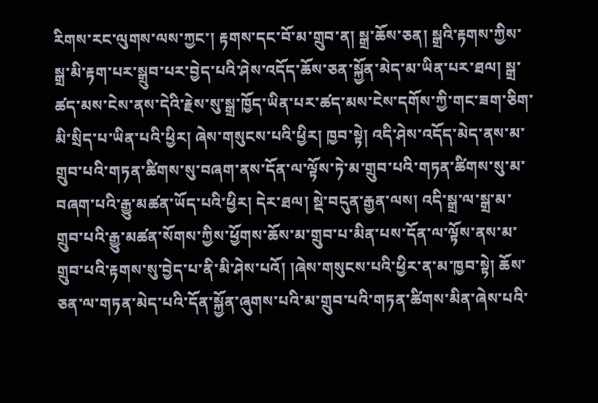རིགས་རང་ལུགས་ལས་ཀྱང་། རྟགས་དང་བོ་མ་གྲུབ་ན། སྒྲ་ཆོས་ཅན། སྒྲའི་རྟགས་ཀྱིས་སྒྲ་མི་རྟག་པར་སྒྲུབ་པར་བྱེད་པའི་ཤེས་འདོད་ཆོས་ཅན་སྐྱོན་མེད་མ་ཡིན་པར་ཐལ། སྒྲ་ཚད་མས་ངེས་ནས་དེའི་རྗེས་སུ་སྒྲ་ཁྱོད་ཡིན་པར་ཚད་མས་ངེས་དགོས་ཀྱི་གང་ཟག་ཅིག་མི་སྲིད་པ་ཡིན་པའི་ཕྱིར། ཞེས་གསུངས་པའི་ཕྱིར། ཁྱབ་སྟེ། འདི་ཤེས་འདོད་མེད་ནས་མ་གྲུབ་པའི་གཏན་ཚིགས་སུ་བཞག་ནས་དོན་ལ་ལྟོས་ཏེ་མ་གྲུབ་པའི་གཏན་ཚིགས་སུ་མ་བཞག་པའི་རྒྱུ་མཚན་ཡོད་པའི་ཕྱིར། དེར་ཐལ། སྡེ་བདུན་རྒྱན་ལས། འདི་སྒྲ་ལ་སྒྲ་མ་གྲུབ་པའི་རྒྱུ་མཚན་སོགས་ཀྱིས་ཕྱོགས་ཆོས་མ་གྲུབ་པ་མིན་པས་དོན་ལ་ལྟོས་ནས་མ་གྲུབ་པའི་རྟགས་སུ་བྱེད་པ་ནི་མི་ཤེས་པའོ། །ཞེས་གསུངས་པའི་ཕྱིར་ན་མ་ཁྱབ་སྟེ། ཆོས་ཅན་ལ་གཏན་མེད་པའི་དོན་སྐྱོན་ཞུགས་པའི་མ་གྲུབ་པའི་གཏན་ཚིགས་མིན་ཞེས་པའི་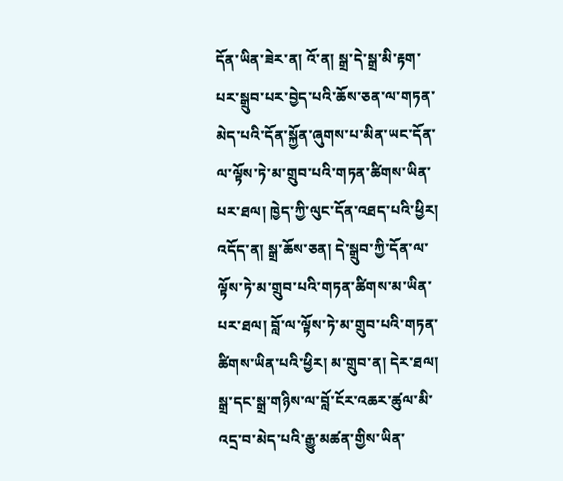དོན་ཡིན་ཟེར་ན། འོ་ན། སྒྲ་དེ་སྒྲ་མི་རྟག་པར་སྒྲུབ་པར་བྱེད་པའི་ཆོས་ཅན་ལ་གཏན་མེད་པའི་དོན་སྐྱོན་ཞུགས་པ་མིན་ཡང་དོན་ལ་ལྟོས་ཏེ་མ་གྲུབ་པའི་གཏན་ཚིགས་ཡིན་པར་ཐལ། ཁྱེད་ཀྱི་ལུང་དོན་འཐད་པའི་ཕྱིར། འདོད་ན། སྒྲ་ཆོས་ཅན། དེ་སྒྲུབ་ཀྱི་དོན་ལ་ལྟོས་ཏེ་མ་གྲུབ་པའི་གཏན་ཚིགས་མ་ཡིན་པར་ཐལ། བློ་ལ་ལྟོས་ཏེ་མ་གྲུབ་པའི་གཏན་ཚིགས་ཡིན་པའི་ཕྱིར། མ་གྲུབ་ན། དེར་ཐལ། སྒྲ་དང་སྒྲ་གཉིས་ལ་བློ་ངོར་འཆར་ཚུལ་མི་འདྲ་བ་མེད་པའི་རྒྱུ་མཚན་གྱིས་ཡིན་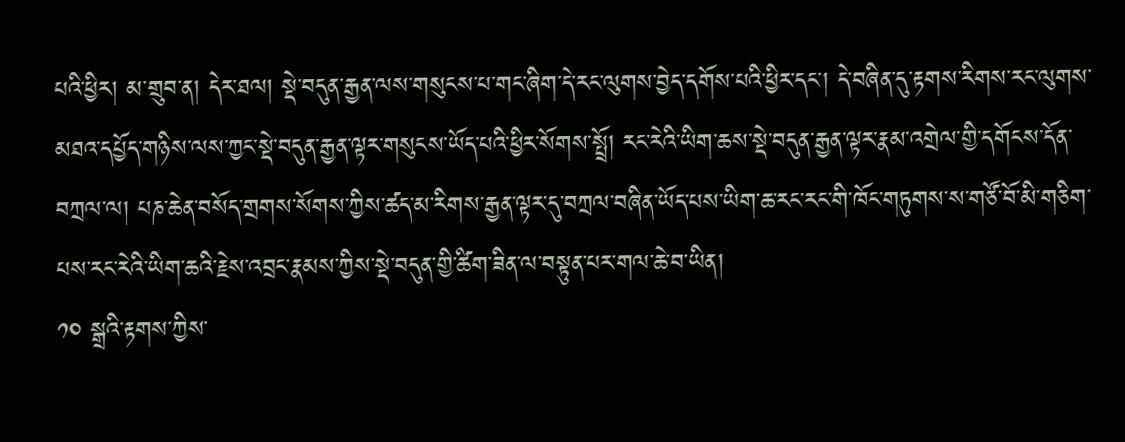པའི་ཕྱིར། མ་གྲུབ་ན། དེར་ཐལ། སྡེ་བདུན་རྒྱན་ལས་གསུངས་པ་གང་ཞིག་དེ་རང་ལུགས་བྱེད་དགོས་པའི་ཕྱིར་དང་། དེ་བཞིན་དུ་རྟགས་རིགས་རང་ལུགས་མཐའ་དཔྱོད་གཉིས་ལས་ཀྱང་སྡེ་བདུན་རྒྱན་ལྟར་གསུངས་ཡོད་པའི་ཕྱིར་སོགས་སྤྲོ། རང་རེའི་ཡིག་ཆས་སྡེ་བདུན་རྒྱན་ལྟར་རྣམ་འགྲེལ་གྱི་དགོངས་དོན་བཀྲལ་ལ། པཎ་ཆེན་བསོད་གྲགས་སོགས་ཀྱིས་ཚད་མ་རིགས་རྒྱན་ལྟར་དུ་བཀྲལ་བཞིན་ཡོད་པས་ཡིག་ཆ་རང་རང་གི་ཁོང་གཏུགས་ས་གཙོ་བོ་མི་གཅིག་པས་རང་རེའི་ཡིག་ཆའི་རྗེས་འབྲང་རྣམས་ཀྱིས་སྡེ་བདུན་གྱི་ཚིག་ཟིན་ལ་བསྟུན་པར་གལ་ཆེ་བ་ཡིན།
༡༠ སྒྲའི་རྟགས་ཀྱིས་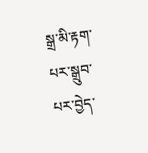སྒྲ་མི་རྟག་པར་སྒྲུབ་པར་བྱེད་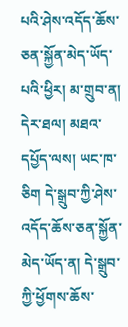པའི་ཤེས་འདོད་ཆོས་ཅན་སྐྱོན་མེད་ཡོད་པའི་ཕྱིར། མ་གྲུབ་ན། དེར་ཐལ། མཐའ་དཔྱོད་ལས། ཡང་ཁ་ཅིག དེ་སྒྲུབ་ཀྱི་ཤེས་འདོད་ཆོས་ཅན་སྐྱོན་མེད་ཡོད་ན། དེ་སྒྲུབ་ཀྱི་ཕྱོགས་ཆོས་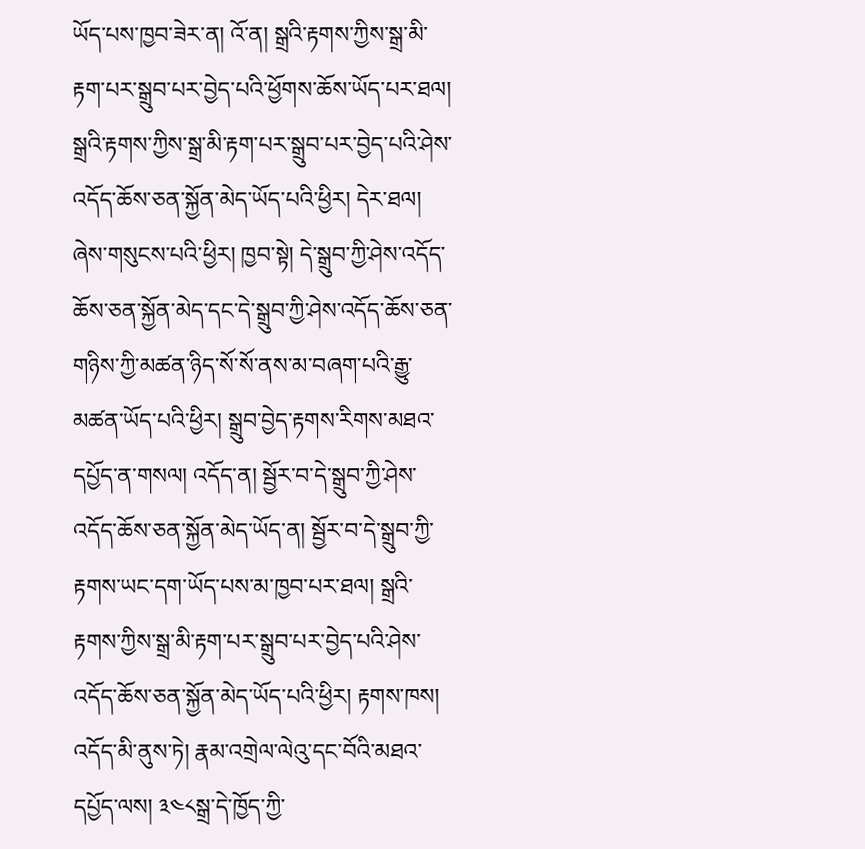ཡོད་པས་ཁྱབ་ཟེར་ན། འོ་ན། སྒྲའི་རྟགས་ཀྱིས་སྒྲ་མི་རྟག་པར་སྒྲུབ་པར་བྱེད་པའི་ཕྱོགས་ཆོས་ཡོད་པར་ཐལ། སྒྲའི་རྟགས་ཀྱིས་སྒྲ་མི་རྟག་པར་སྒྲུབ་པར་བྱེད་པའི་ཤེས་འདོད་ཆོས་ཅན་སྐྱོན་མེད་ཡོད་པའི་ཕྱིར། དེར་ཐལ། ཞེས་གསུངས་པའི་ཕྱིར། ཁྱབ་སྟེ། དེ་སྒྲུབ་ཀྱི་ཤེས་འདོད་ཆོས་ཅན་སྐྱོན་མེད་དང་དེ་སྒྲུབ་ཀྱི་ཤེས་འདོད་ཆོས་ཅན་གཉིས་ཀྱི་མཚན་ཉིད་སོ་སོ་ནས་མ་བཞག་པའི་རྒྱུ་མཚན་ཡོད་པའི་ཕྱིར། སྒྲུབ་བྱེད་རྟགས་རིགས་མཐའ་དཔྱོད་ན་གསལ། འདོད་ན། སྦྱོར་བ་དེ་སྒྲུབ་ཀྱི་ཤེས་འདོད་ཆོས་ཅན་སྐྱོན་མེད་ཡོད་ན། སྦྱོར་བ་དེ་སྒྲུབ་ཀྱི་རྟགས་ཡང་དག་ཡོད་པས་མ་ཁྱབ་པར་ཐལ། སྒྲའི་རྟགས་ཀྱིས་སྒྲ་མི་རྟག་པར་སྒྲུབ་པར་བྱེད་པའི་ཤེས་འདོད་ཆོས་ཅན་སྐྱོན་མེད་ཡོད་པའི་ཕྱིར། རྟགས་ཁས། འདོད་མི་ནུས་ཏེ། རྣམ་འགྲེལ་ལེའུ་དང་བོའི་མཐའ་དཔྱོད་ལས། ༣༤༨སྒྲ་དེ་ཁྱོད་ཀྱི་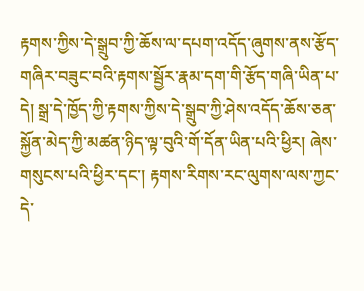རྟགས་ཀྱིས་དེ་སྒྲུབ་ཀྱི་ཆོས་ལ་དཔག་འདོད་ཞུགས་ནས་རྩོད་གཞིར་བཟུང་བའི་རྟགས་སྦྱོར་རྣམ་དག་གི་རྩོད་གཞི་ཡིན་པ་དེ། སྒྲ་དེ་ཁྱོད་ཀྱི་རྟགས་ཀྱིས་དེ་སྒྲུབ་ཀྱི་ཤེས་འདོད་ཆོས་ཅན་སྐྱོན་མེད་ཀྱི་མཚན་ཉིད་ལྟ་བུའི་གོ་དོན་ཡིན་པའི་ཕྱིར། ཞེས་གསུངས་པའི་ཕྱིར་དང་། རྟགས་རིགས་རང་ལུགས་ལས་ཀྱང་དེ་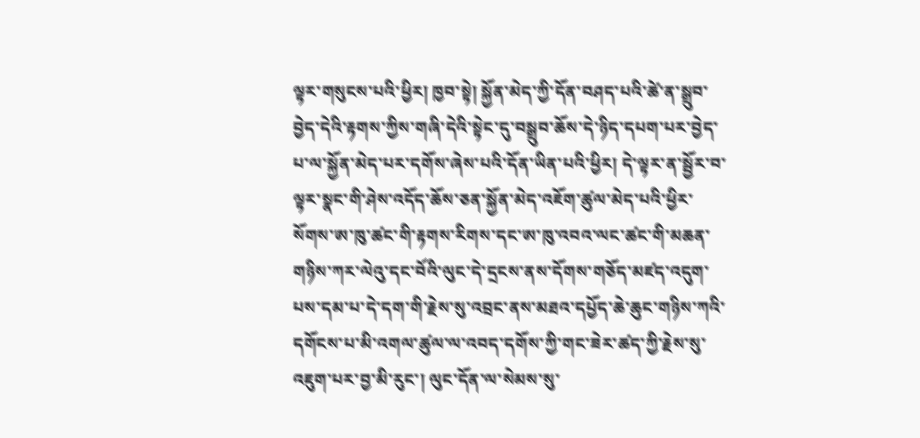ལྟར་གསུངས་པའི་ཕྱིར། ཁྱབ་སྟེ། སྐྱོན་མེད་ཀྱི་དོན་བཤད་པའི་ཚེ་ན་སྒྲུབ་བྱེད་དེའི་རྟགས་ཀྱིས་གཞི་དེའི་སྟེང་དུ་བསྒྲུབ་ཆོས་དེ་ཉིད་དཔག་པར་བྱེད་པ་ལ་སྐྱོན་མེད་པར་དགོས་ཞེས་པའི་དོན་ཡིན་པའི་ཕྱིར། དེ་ལྟར་ན་སྦྱོར་བ་ལྟར་སྣང་གི་ཤེས་འདོད་ཆོས་ཅན་སྐྱོན་མེད་འཇོག་ཚུལ་མེད་པའི་ཕྱིར་སོགས་ཨ་ཁུ་ཚང་གི་རྟགས་རིགས་དང་ཨ་ཁུ་འབའ་ལང་ཚང་གི་མཆན་གཉིས་ཀར་ལེའུ་དང་བོའི་ལུང་དེ་དྲངས་ནས་དོགས་གཅོད་མཛད་འདུག་པས་དམ་པ་དེ་དག་གི་རྗེས་སུ་འབྲང་ནས་མཐའ་དཔྱོད་ཆེ་ཆུང་གཉིས་ཀའི་དགོངས་པ་མི་འགལ་ཚུལ་ལ་འབད་དགོས་ཀྱི་གང་ཟེར་ཚད་ཀྱི་རྗེས་སུ་འཇུག་པར་བྱ་མི་རུང་། ལུང་དོན་ལ་སེམས་སུ་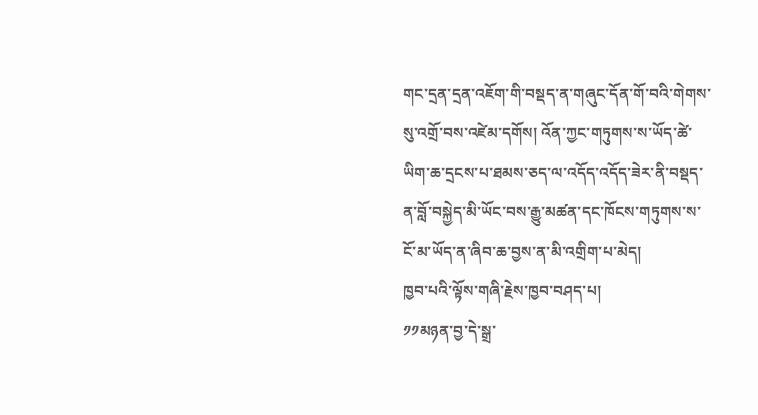གང་དྲན་དྲན་འཇོག་གི་བསྡད་ན་གཞུང་དོན་གོ་བའི་གེགས་སུ་འགྲོ་བས་འཛེམ་དགོས། འོན་ཀྱང་གཏུགས་ས་ཡོད་ཚེ་ཡིག་ཆ་དྲངས་པ་ཐམས་ཅད་ལ་འདོད་འདོད་ཟེར་ནི་བསྡད་ན་བློ་བསྐྱེད་མི་ཡོང་བས་རྒྱུ་མཚན་དང་ཁོངས་གཏུགས་ས་ངོ་མ་ཡོད་ན་ཞིབ་ཆ་བྱས་ན་མི་འགྲིག་པ་མེད།
ཁྱབ་པའི་ལྟོས་གཞི་རྗེས་ཁྱབ་བཤད་པ།
༡༡མཉན་བྱ་དེ་སྒྲ་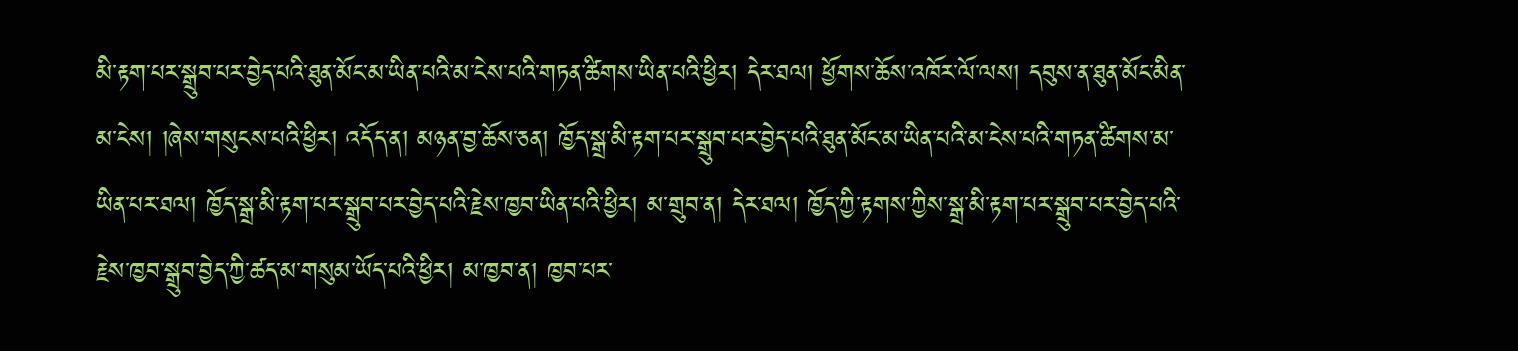མི་རྟག་པར་སྒྲུབ་པར་བྱེད་པའི་ཐུན་མོང་མ་ཡིན་པའི་མ་ངེས་པའི་གཏན་ཚིགས་ཡིན་པའི་ཕྱིར། དེར་ཐལ། ཕྱོགས་ཆོས་འཁོར་ལོ་ལས། དབུས་ན་ཐུན་མོང་མིན་མ་ངེས། །ཞེས་གསུངས་པའི་ཕྱིར། འདོད་ན། མཉན་བྱ་ཆོས་ཅན། ཁྱོད་སྒྲ་མི་རྟག་པར་སྒྲུབ་པར་བྱེད་པའི་ཐུན་མོང་མ་ཡིན་པའི་མ་ངེས་པའི་གཏན་ཚིགས་མ་ཡིན་པར་ཐལ། ཁྱོད་སྒྲ་མི་རྟག་པར་སྒྲུབ་པར་བྱེད་པའི་རྗེས་ཁྱབ་ཡིན་པའི་ཕྱིར། མ་གྲུབ་ན། དེར་ཐལ། ཁྱོད་ཀྱི་རྟགས་ཀྱིས་སྒྲ་མི་རྟག་པར་སྒྲུབ་པར་བྱེད་པའི་རྗེས་ཁྱབ་སྒྲུབ་བྱེད་ཀྱི་ཚད་མ་གསུམ་ཡོད་པའི་ཕྱིར། མ་ཁྱབ་ན། ཁྱབ་པར་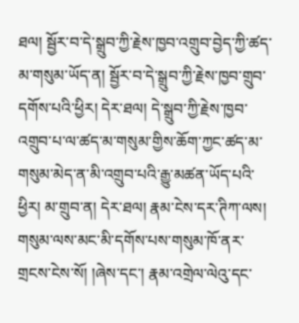ཐལ། སྦྱོར་བ་དེ་སྒྲུབ་ཀྱི་རྗེས་ཁྱབ་འགྲུབ་བྱེད་ཀྱི་ཚད་མ་གསུམ་ཡོད་ན། སྦྱོར་བ་དེ་སྒྲུབ་ཀྱི་རྗེས་ཁྱབ་གྲུབ་དགོས་པའི་ཕྱིར། དེར་ཐལ། དེ་སྒྲུབ་ཀྱི་རྗེས་ཁྱབ་འགྲུབ་པ་ལ་ཚད་མ་གསུམ་གྱིས་ཆོག་ཀྱང་ཚད་མ་གསུམ་མེད་ན་མི་འགྲུབ་པའི་རྒྱུ་མཚན་ཡོད་པའི་ཕྱིར། མ་གྲུབ་ན། དེར་ཐལ། རྣམ་ངེས་དར་ཊིཀ་ལས། གསུམ་ལས་མང་མི་དགོས་པས་གསུམ་ཁོ་ནར་གྲངས་ངེས་སོ། །ཞེས་དང་། རྣམ་འགྲེལ་ལེའུ་དང་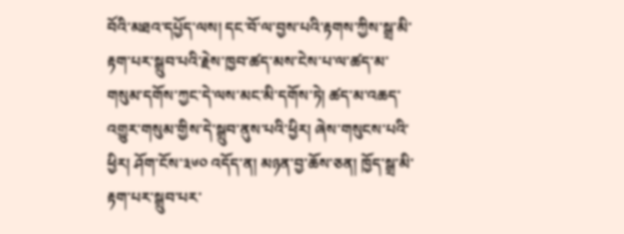བོའི་མཐའ་དཔྱོད་ལས། དང་བོ་ལ་བྱས་པའི་རྟགས་ཀྱིས་སྒྲ་མི་རྟག་པར་སྒྲུབ་པའི་རྗེས་ཁྱབ་ཚད་མས་ངེས་པ་ལ་ཚད་མ་གསུམ་དགོས་ཀྱང་དེ་ལས་མང་མི་དགོས་ཏེ། ཚད་མ་འཆད་འགྱུར་གསུམ་གྱིས་དེ་སྒྲུབ་ནུས་པའི་ཕྱིར། ཞེས་གསུངས་པའི་ཕྱིར། ཤོག་ངོས་༣༦༠ འདོད་ན། མཉན་བྱ་ཆོས་ཅན། ཁྱོད་སྒྲ་མི་རྟག་པར་སྒྲུབ་པར་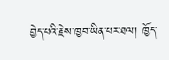བྱེད་པའི་རྗེས་ཁྱབ་ཡིན་པར་ཐལ། ཁྱོད་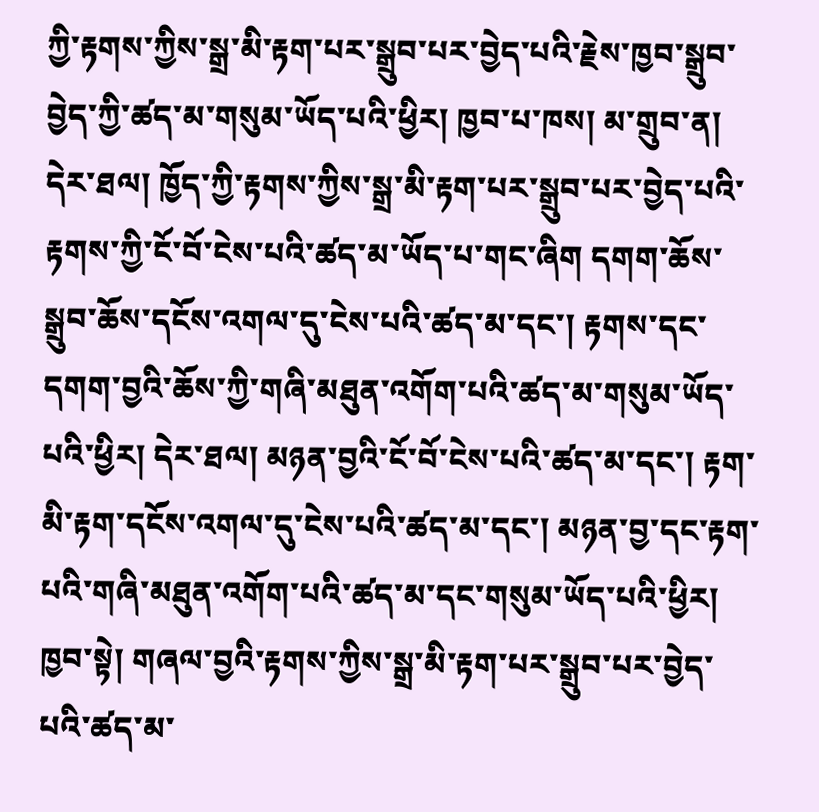ཀྱི་རྟགས་ཀྱིས་སྒྲ་མི་རྟག་པར་སྒྲུབ་པར་བྱེད་པའི་རྗེས་ཁྱབ་སྒྲུབ་བྱེད་ཀྱི་ཚད་མ་གསུམ་ཡོད་པའི་ཕྱིར། ཁྱབ་པ་ཁས། མ་གྲུབ་ན། དེར་ཐལ། ཁྱོད་ཀྱི་རྟགས་ཀྱིས་སྒྲ་མི་རྟག་པར་སྒྲུབ་པར་བྱེད་པའི་རྟགས་ཀྱི་ངོ་བོ་ངེས་པའི་ཚད་མ་ཡོད་པ་གང་ཞིག དགག་ཆོས་སྒྲུབ་ཆོས་དངོས་འགལ་དུ་ངེས་པའི་ཚད་མ་དང་། རྟགས་དང་དགག་བྱའི་ཆོས་ཀྱི་གཞི་མཐུན་འགོག་པའི་ཚད་མ་གསུམ་ཡོད་པའི་ཕྱིར། དེར་ཐལ། མཉན་བྱའི་ངོ་བོ་ངེས་པའི་ཚད་མ་དང་། རྟག་མི་རྟག་དངོས་འགལ་དུ་ངེས་པའི་ཚད་མ་དང་། མཉན་བྱ་དང་རྟག་པའི་གཞི་མཐུན་འགོག་པའི་ཚད་མ་དང་གསུམ་ཡོད་པའི་ཕྱིར། ཁྱབ་སྟེ། གཞལ་བྱའི་རྟགས་ཀྱིས་སྒྲ་མི་རྟག་པར་སྒྲུབ་པར་བྱེད་པའི་ཚད་མ་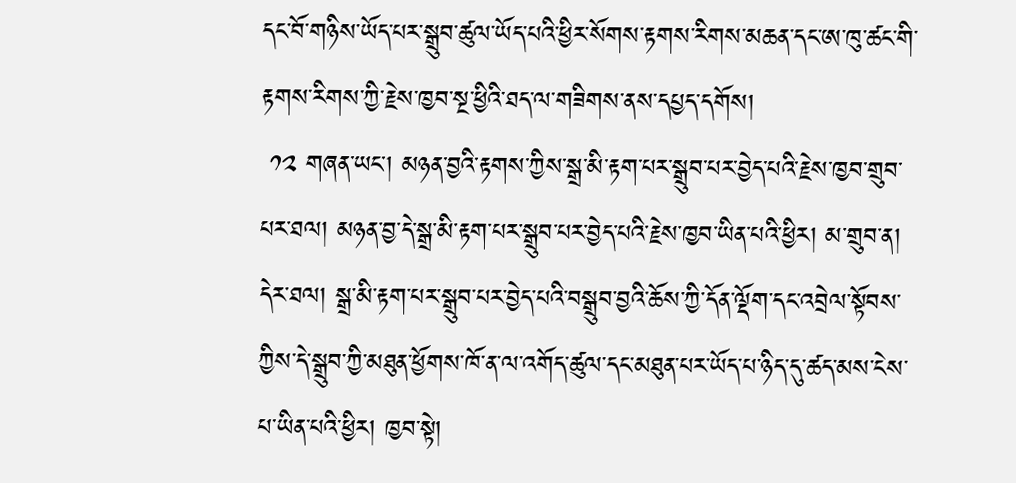དང་བོ་གཉིས་ཡོད་པར་སྒྲུབ་ཚུལ་ཡོད་པའི་ཕྱིར་སོགས་རྟགས་རིགས་མཆན་དང་ཨ་ཁུ་ཚང་གི་རྟགས་རིགས་ཀྱི་རྗེས་ཁྱབ་སྔ་ཕྱིའི་ཐད་ལ་གཟིགས་ནས་དཔྱད་དགོས།
 ༡༢ གཞན་ཡང་། མཉན་བྱའི་རྟགས་ཀྱིས་སྒྲ་མི་རྟག་པར་སྒྲུབ་པར་བྱེད་པའི་རྗེས་ཁྱབ་གྲུབ་པར་ཐལ། མཉན་བྱ་དེ་སྒྲ་མི་རྟག་པར་སྒྲུབ་པར་བྱེད་པའི་རྗེས་ཁྱབ་ཡིན་པའི་ཕྱིར། མ་གྲུབ་ན། དེར་ཐལ། སྒྲ་མི་རྟག་པར་སྒྲུབ་པར་བྱེད་པའི་བསྒྲུབ་བྱའི་ཆོས་ཀྱི་དོན་ལྡོག་དང་འབྲེལ་སྟོབས་ཀྱིས་དེ་སྒྲུབ་ཀྱི་མཐུན་ཕྱོགས་ཁོ་ན་ལ་འགོད་ཚུལ་དང་མཐུན་པར་ཡོད་པ་ཉིད་དུ་ཚད་མས་ངེས་པ་ཡིན་པའི་ཕྱིར། ཁྱབ་སྟེ།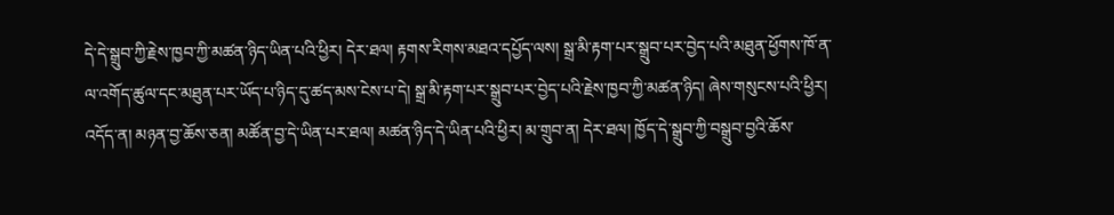དེ་དེ་སྒྲུབ་ཀྱི་རྗེས་ཁྱབ་ཀྱི་མཚན་ཉིད་ཡིན་པའི་ཕྱིར། དེར་ཐལ། རྟགས་རིགས་མཐའ་དཔྱོད་ལས། སྒྲ་མི་རྟག་པར་སྒྲུབ་པར་བྱེད་པའི་མཐུན་ཕྱོགས་ཁོ་ན་ལ་འགོད་ཚུལ་དང་མཐུན་པར་ཡོད་པ་ཉིད་དུ་ཚད་མས་ངེས་པ་དེ། སྒྲ་མི་རྟག་པར་སྒྲུབ་པར་བྱེད་པའི་རྗེས་ཁྱབ་ཀྱི་མཚན་ཉིད། ཞེས་གསུངས་པའི་ཕྱིར། འདོད་ན། མཉན་བྱ་ཆོས་ཅན། མཚོན་བྱ་དེ་ཡིན་པར་ཐལ། མཚན་ཉིད་དེ་ཡིན་པའི་ཕྱིར། མ་གྲུབ་ན། དེར་ཐལ། ཁྱོད་དེ་སྒྲུབ་ཀྱི་བསྒྲུབ་བྱའི་ཆོས་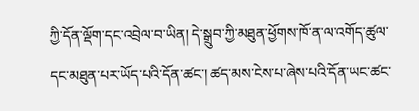ཀྱི་དོན་ལྡོག་དང་འབྲེལ་བ་ཡིན། དེ་སྒྲུབ་ཀྱི་མཐུན་ཕྱོགས་ཁོ་ན་ལ་འགོད་ཚུལ་དང་མཐུན་པར་ཡོད་པའི་དོན་ཚང་། ཚད་མས་ངེས་པ་ཞེས་པའི་དོན་ཡང་ཚང་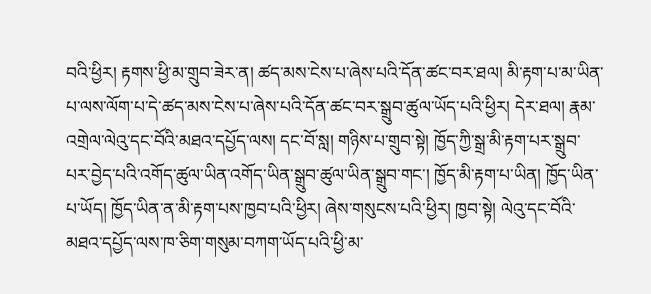བའི་ཕྱིར། རྟགས་ཕྱི་མ་གྲུབ་ཟེར་ན། ཚད་མས་ངེས་པ་ཞེས་པའི་དོན་ཚང་བར་ཐལ། མི་རྟག་པ་མ་ཡིན་པ་ལས་ལོག་པ་དེ་ཚད་མས་ངེས་པ་ཞེས་པའི་དོན་ཚང་བར་སྒྲུབ་ཚུལ་ཡོད་པའི་ཕྱིར། དེར་ཐལ། རྣམ་འགྲེལ་ལེའུ་དང་བོའི་མཐའ་དཔྱོད་ལས། དང་བོ་སླ། གཉིས་པ་གྲུབ་སྟེ། ཁྱོད་ཀྱི་སྒྲ་མི་རྟག་པར་སྒྲུབ་པར་བྱེད་པའི་འགོད་ཚུལ་ཡིན་འགོད་ཡིན་སྒྲུབ་ཚུལ་ཡིན་སྒྲུབ་གང་། ཁྱོད་མི་རྟག་པ་ཡིན། ཁྱོད་ཡིན་པ་ཡོད། ཁྱོད་ཡིན་ན་མི་རྟག་པས་ཁྱབ་པའི་ཕྱིར། ཞེས་གསུངས་པའི་ཕྱིར། ཁྱབ་སྟེ། ལེའུ་དང་བོའི་མཐའ་དཔྱོད་ལས་ཁ་ཅིག་གསུམ་བཀག་ཡོད་པའི་ཕྱི་མ་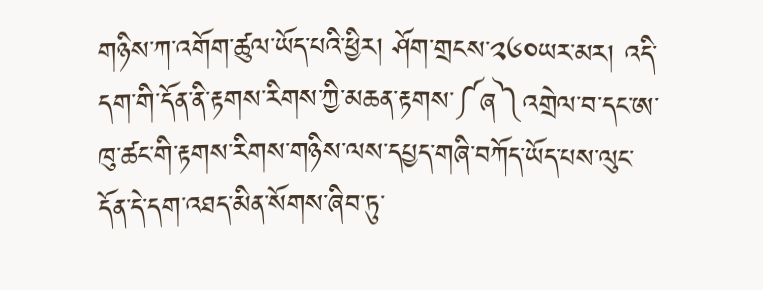གཉིས་ཀ་འགོག་ཚུལ་ཡོད་པའི་ཕྱིར། ཤོག་གྲངས་༢༦༠ཡར་མར། འདི་དག་གི་དོན་ནི་རྟགས་རིགས་ཀྱི་མཆན་རྟགས་༼ཞ༽འགྲེལ་བ་དང་ཨ་ཁུ་ཚང་གི་རྟགས་རིགས་གཉིས་ལས་དཔྱད་གཞི་བཀོད་ཡོད་པས་ལུང་དོན་དེ་དག་འཐད་མིན་སོགས་ཞིབ་ཏུ་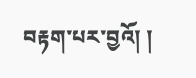བརྟག་པར་བྱའོ། །